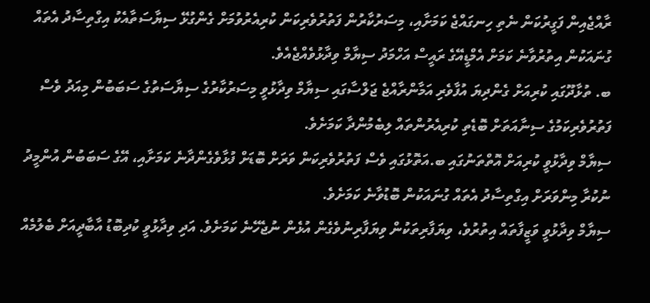ރާއްޖެއިން ފަގީރުކަން ނެތި ހިނގައްޖެ ކަމަށާއި، މިސަރުކާރުން ފަތުރުވެރިކަން ކުރިއެރުވުމަށް ގެންގުޅޭ ސިޔާސަތާއެކު އިގްތިސާދު އެތައް ގުނައަކުން އިތުރުވާނެ ކަމަށް އެމްޑީއޭގެ ރައީސް އަހްމަދު ސިޔާމް ވިދާޅުވެއްޖެއެވެ.
ބ. ތުޅާދޫގައި ކުރިއަށް ގެންދިޔަ އުފާވެރި އަމާންރާއްޖެ ޖަލްސާގައި ސިޔާމް ވިދާޅުވީ މިސަރުކާރުގެ ސިޔާސަތުގެ ސަބަބުން މިއަދު ވެސް ފަތުރުވެރިކަމުގެ ސިނާއަތަށް ބޮޑެތި ކުރިއެރުންތައް ލިބެމުންދާ ކަމަށެވެ.
ސިޔާމް ވިދާޅުވީ ކުރިއަށް އޮތްތަނުގައި ބ.އަތޮޅުގައި ވެސް ފަތުރުވެރިކަން ވަރަށް ބޮޑަށް ފުޅާވެގެންދާނެ ކަމަށާއި، އޭގެ ސަބަބުން އުންމީދު ނުކުރާ މިންވަރަށް އިގްތިސާދު އެތައް ގުނައަކުން ބޮޑުވާނެ ކަމަށެވެ.
ސިޔާމް ވިދާޅުވީ ވަޒީފާތައް އިތުރުވެ، ވިޔަފާރިތަކުން ވިޔަފާރިނުވެގެން އުޅެން ނުޖެހޭނެ ކަމަށެވެ. އަދި ވިދާޅުވީ ކުދިބޮޑު އާބާދީއަށް ބެލުމެއް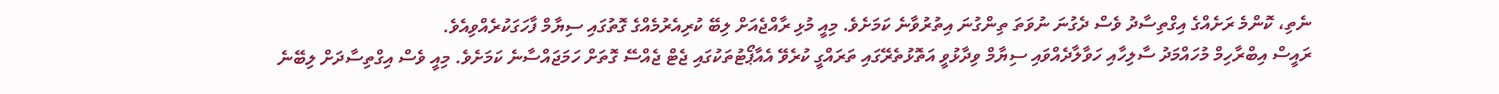ނެތި، ކޮންމެ ރަށެއްގެ އިގްތިސާދު ވެސް ދެގުނަ ނުވަތަ ތިންގުނަ އިތުރުވާނެ ކަމަށެވެ. މިއީ މުޅި ރާއްޖެއަށް ލިބޭ ކުރިއެރުމެއްގެ ގޮތުގައި ސިޔާމް ފާހަގަކުރެއްވިއެވެ.
ރައީސް އިބްރާހިމް މުހައްމަދު ސާލިހާއި ހަވާލާދެއްވައި ސިޔާމް ވިދާޅުވީ އަތޮޅުތެރޭގައި ތަރައްގީ ކުރެވޭ އެއާޕޯޓުތަކުގައި ޖެޓް ޖެއްސޭ ގޮތަށް ހަމަޖައްސާނެ ކަމަށެވެ. މިއީ ވެސް އިގްތިސާދަށް ލިބޭނެ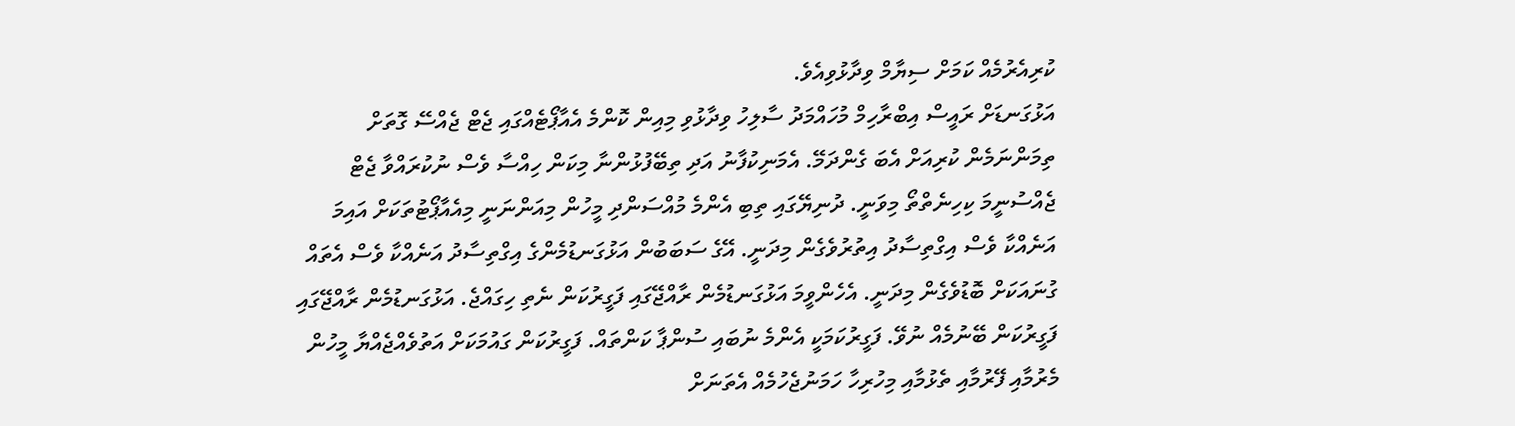ކުރިއެރުމެއް ކަމަށް ސިޔާމް ވިދާޅުވިއެވެ.
އަޅުގަނޑަށް ރައީސް އިބްރާހިމް މުހައްމަދު ސާލިހު ވިދާޅުވި މިއިން ކޮންމެ އެއާޕޯޓެއްގައި ޖެޓް ޖެއްސޭ ގޮތަށް ތިމަންނަމެން ކުރިއަށް އެބަ ގެންދަމޭ. އެމަނިކުފާނު އަދި ތިބޭފުޅުންނާ މިކަން ހިއްސާ ވެސް ނުކުރައްވާ ޖެޓް ޖެއްސުނީމަ ކިހިނެތްތޯ މިވަނީ. ދުނިޔޭގައި ތިބި އެންމެ މުއްސަންދި މީހުން މިއަންނަނީ މިއެއާޕޯޓުތަކަށް އައިމަ އަނެއްކާ ވެސް އިގްތިސާދު އިތުރުވެގެން މިދަނީ. އޭގެ ސަބަބުން އަޅުގަނޑުމެންގެ އިގްތިސާދު އަނެއްކާ ވެސް އެތައް ގުނައަކަށް ބޮޑުވެގެން މިދަނީ. އެހެންވީމަ އަޅުގަނޑުމެން ރާއްޖޭގައި ފަގީރުކަން ނެތި ހިގައްޖެ. އަޅުގަނޑުމެން ރާއްޖޭގައި ފަގީރުކަން ބޭނުމެއް ނުވޭ. ފަގީރުކަމަކީ އެންމެ ނުބައި ސުންޕާ ކަންތައް. ފަގީރުކަން ގައުމަކަށް އަތުވެއްޖެއްޔާ މީހުން މެރުމާއި ފޭރުމާއި ތެޅުމާއި މިހުރިހާ ހަމަނުޖެހުމެއް އެތަނަށް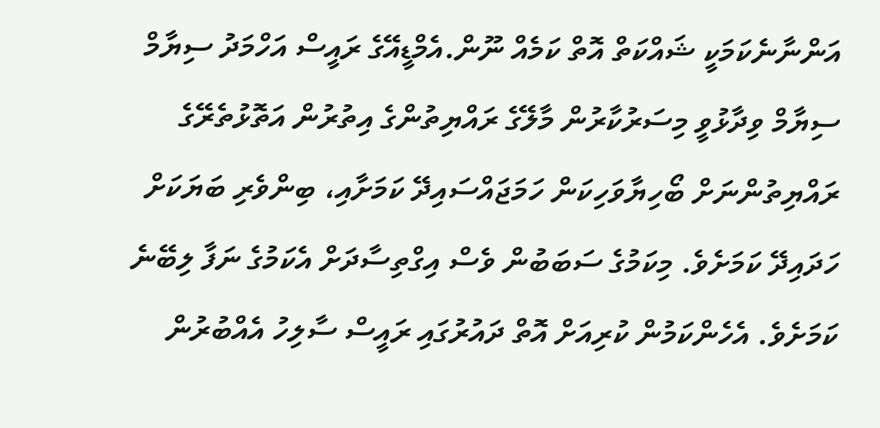އަންނާނެކަމަކީ ޝައްކަތް އޮތް ކަމެއް ނޫން.އެމްޑީއޭގެ ރައީސް އަހްމަދު ސިޔާމް
ސިޔާމް ވިދާޅުވީ މިސަރުކާރުން މާލޭގެ ރައްޔިތުންގެ އިތުރުން އަތޮޅުތެރޭގެ ރައްޔިތުންނަށް ބޯހިޔާވަހިކަން ހަމަޖައްސައިދޭ ކަމަށާއި، ބިންވެރި ބަޔަކަށް ހަދައިދޭ ކަމަށެވެ. މިކަމުގެ ސަބަބުން ވެސް އިގްތިސާދަށް އެކަމުގެ ނަފާ ލިބޭނެ ކަމަށެވެ. އެހެންކަމުން ކުރިއަށް އޮތް ދައުރުގައި ރައީސް ސާލިހު އެއްބުރުން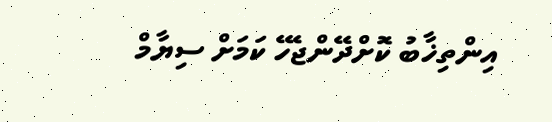އިންތިޚާބު ކޮށްދޭންޖެހޭ ކަމަށް ސިޔާމް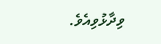ވިދާޅުވިއެވެ.